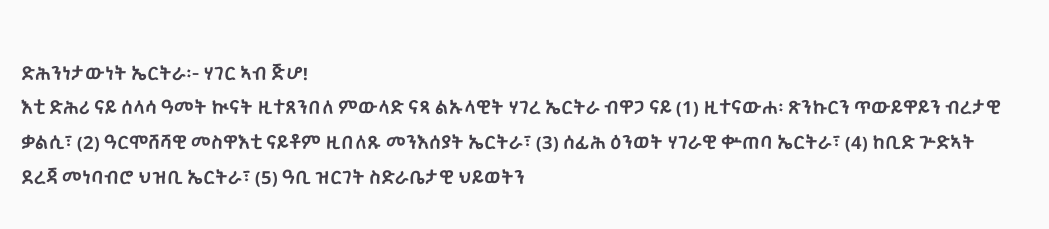ድሕንነታውነት ኤርትራ፡- ሃገር ኣብ ጅሆ!
እቲ ድሕሪ ናይ ሰላሳ ዓመት ኲናት ዚተጸንበለ ምውላድ ናጻ ልኡላዊት ሃገረ ኤርትራ ብዋጋ ናይ (1) ዚተናውሐ፡ ጽንኩርን ጥውይዋይን ብረታዊ ቃልሲ፣ (2) ዓርሞሸሻዊ መስዋእቲ ናይቶም ዚበለጹ መንእሰያት ኤርትራ፣ (3) ሰፊሕ ዕንወት ሃገራዊ ቍጠባ ኤርትራ፣ (4) ከቢድ ጕድኣት ደረጃ መነባብሮ ህዝቢ ኤርትራ፣ (5) ዓቢ ዝርገት ስድራቤታዊ ህይወትን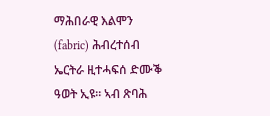ማሕበራዊ እልሞን (fabric) ሕብረተሰብ ኤርትራ ዚተሓፍሰ ድሙቕ ዓወት ኢዩ። ኣብ ጽባሕ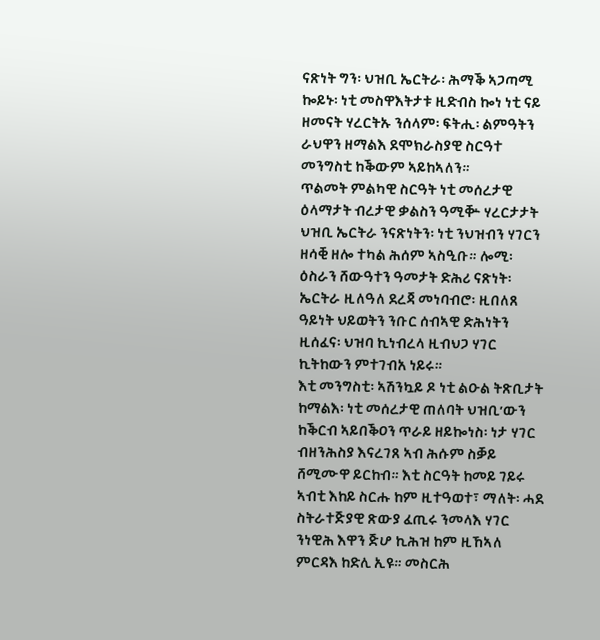ናጽነት ግን፡ ህዝቢ ኤርትራ፡ ሕማቕ ኣጋጣሚ ኰይኑ፡ ነቲ መስዋእትታቱ ዚድብስ ኰነ ነቲ ናይ ዘመናት ሃረርትኡ ንሰላም፡ ፍትሒ፡ ልምዓትን ራህዋን ዘማልእ ደሞክራስያዊ ስርዓተ መንግስቲ ከቕውም ኣይከኣለን።
ጥልመት ምልካዊ ስርዓት ነቲ መሰረታዊ ዕላማታት ብረታዊ ቃልስን ዓሚቝ ሃረርታታት ህዝቢ ኤርትራ ንናጽነትን፡ ነቲ ንህዝብን ሃገርን ዘሳቒ ዘሎ ተካል ሕሰም ኣስዒቡ። ሎሚ፡ ዕስራን ሸውዓተን ዓመታት ድሕሪ ናጽነት፡ ኤርትራ ዚለዓለ ደረጃ መነባብሮ፡ ዚበለጸ ዓይነት ህይወትን ንቡር ሰብኣዊ ድሕነትን ዚሰፈና፡ ህዝባ ኪነብረላ ዚብህጋ ሃገር ኪትከውን ምተገብአ ነይሩ።
እቲ መንግስቲ፡ ኣሽንኳይ ዶ ነቲ ልዑል ትጽቢታት ከማልእ፡ ነቲ መሰረታዊ ጠለባት ህዝቢ’ውን ከቕርብ ኣይበቕዐን ጥራይ ዘይኰነስ፡ ነታ ሃገር ብዘንሕስያ እናረገጸ ኣብ ሕሱም ስቓይ ሸሚሙዋ ይርከብ። እቲ ስርዓት ከመይ ገይሩ ኣብቲ እከይ ስርሑ ከም ዚተዓወተ፣ ማለት፡ ሓደ ስትራተጅያዊ ጽውያ ፈጢሩ ንመላእ ሃገር ንነዊሕ እዋን ጅሆ ኪሕዝ ከም ዚኸኣለ ምርዳእ ከድሊ ኢዩ። መስርሕ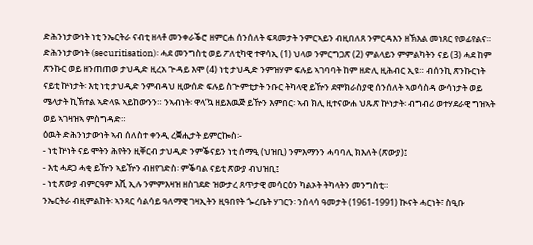ድሕንነታውነት ነቲ ንኤርትራ ናብቲ ዘላቶ መንቀራቕሮ ዘምርሐ ሰንሰለት ፍጻመታት ንምርኣይን ብዚበለጸ ንምርዳእን ዘኽእል መነጸር የወፊየልና።
ድሕንነታውነት (securitisation)፡ ሓደ መንግስቲ ወይ ፖለቲካዊ ተዋሳኢ (1) ህላወ ንምርግጋጽ (2) ምልላይን ምምልካትን ናይ (3) ሓደ ከም ጽንኩር ወይ ዘንጠጠወ ታህዲድ ዚረአ ጕዳይ እሞ (4) ነቲ ታህዲድ ንምዝሃም ፍሉይ ኣገባባት ከም ዘድሊ ዚሕብር ኢዩ። ብሰንኪ ጽንኩርነት ናይቲ ኵነታት፡ እቲ ነቲ ታህዲድ ንምብዳህ ዚውሰድ ፍሉይ ስጕምቲታት ንቡር ትካላዊ ይዅን ደሞክራስያዊ ሰንሰለት ኣወሳስዳ ውሳነታት ወይ ሜላታት ኪኽተል ኣድላዪ ኣይከውንን። ንኣብነት፡ ዋላ’ኳ ዘይእዉጅ ይዅን እምበር፡ ኣብ ክሊ ዚተናውሐ ህጹጽ ኵነታት፡ ብግብሪ ወተሃደራዊ ግዝኣት ወይ ኣገዛዝኣ ምስግዳድ።
ዕዉት ድሕንነታውነት ኣብ ሰለስተ ቀንዲ ረቛሒታት ይምርኰስ፡-
- ነቲ ኵነት ናይ ሞትን ሕየትን ዚቐርብ ታህዲድ ንምቕናይን ነቲ ሰማዒ (ህዝቢ) ንምእማንን ሓባባሊ ክእለት (ጽውያ)፤
- እቲ ሓደጋ ሓቂ ይዅን ኣይዅን ብዘየገድስ፡ ምቕባል ናይቲ ጽውያ ብህዝቢ፤
- ነቲ ጽውያ ብምርዓም እሺ ኢሉ ንምምእዛዝ ዘስገደድ ዝውታረ ጸጥታዊ መሳርዕን ካልኦት ትካላትን መንግስቲ።
ንኤርትራ ብዚምልከት፡ ኣንጻር ሳልሳይ ዓለማዊ ገዛኢትን ዚዓበየት ጐረቤት ሃገርን፡ ንሰላሳ ዓመታት (1961-1991) ኲናት ሓርነት፣ ስዒቡ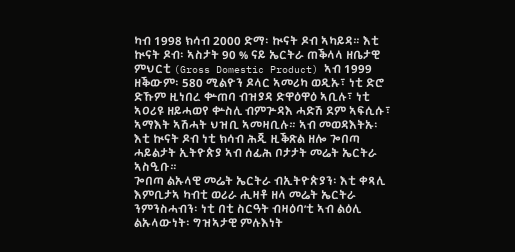ካብ 1998 ክሳብ 2000 ድማ፡ ኲናት ዶብ ኣካይዳ። እቲ ኲናት ዶብ፡ ኣስታት 90 % ናይ ኤርትራ ጠቕላላ ዘቤታዊ ምህርቲ (Gross Domestic Product) ኣብ 1999 ዘቕውም፡ 580 ሚልዮን ዶላር ኣመሪካ ወዲኡ፣ ነቲ ድሮ ድኹም ዚነበረ ቍጠባ ብዝያዳ ድዋዕዋዕ ኣቢሉ፣ ነቲ ኣዐሪዩ ዘይሓወየ ቍስሊ ብምጕዳእ ሓድሽ ደም ኣፍሲሱ፣ ኣማእት ኣሽሓት ህዝቢ ኣመዛቢሉ። ኣብ መወዳእትኡ፡ እቲ ኲናት ዶብ ነቲ ክሳብ ሕጂ ዚቕጽል ዘሎ ጐበጣ ሓይልታት ኢትዮጵያ ኣብ ሰፊሕ ቦታታት መሬት ኤርትራ ኣስዒቡ።
ጐበጣ ልኡላዊ መሬት ኤርትራ ብኢትዮጵያን፡ እቲ ቀጻሊ እምቢታኣ ካብቲ ወሪራ ሒዛቶ ዘላ መሬት ኤርትራ ንምንስሓብን፡ ነቲ በቲ ስርዓት ብዛዕባ’ቲ ኣብ ልዕሊ ልኡላውነት፡ ግዝኣታዊ ምሉእነት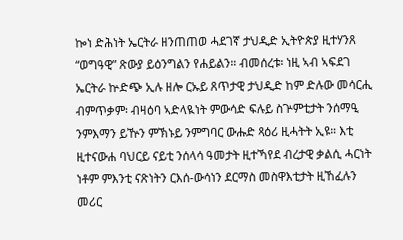ኰነ ድሕነት ኤርትራ ዘንጠጠወ ሓደገኛ ታህዲድ ኢትዮጵያ ዚተሃንጸ “ወግዓዊ” ጽውያ ይዕንግልን የሐይልን። ብመሰረቱ፡ ነዚ ኣብ ኣፍደገ ኤርትራ ኵድጭ ኢሉ ዘሎ ርኡይ ጸጥታዊ ታህዲድ ከም ድሉው መሳርሒ ብምጥቃም፡ ብዛዕባ ኣድላዪነት ምውሳድ ፍሉይ ስጕምቲታት ንሰማዒ ንምእማን ይዅን ምኽኑይ ንምግባር ውሑድ ጻዕሪ ዚሓትት ኢዩ። እቲ ዚተናውሐ ባህርይ ናይቲ ንሰላሳ ዓመታት ዚተኻየደ ብረታዊ ቃልሲ ሓርነት ነቶም ምእንቲ ናጽነትን ርእሰ-ውሳነን ደርማስ መስዋእቲታት ዚኸፈሉን መሪር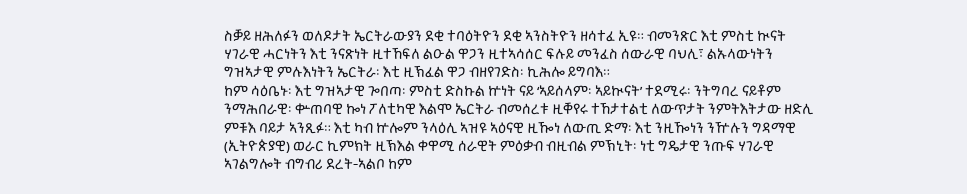ስቓይ ዘሕለፉን ወለዶታት ኤርትራውያን ደቂ ተባዕትዮን ደቂ ኣንስትዮን ዘሳተፈ ኢዩ። ብመንጽር እቲ ምስቲ ኲናት ሃገራዊ ሓርነትን እቲ ንናጽነት ዚተኸፍለ ልዑል ዋጋን ዚተኣሳሰር ፍሉይ መንፈስ ሰውራዊ ባህሊ፣ ልኡላውነትን ግዝኣታዊ ምሉእነትን ኤርትራ፡ እቲ ዚኽፈል ዋጋ ብዘየገድስ፡ ኪሕሎ ይግባእ።
ከም ሳዕቤኑ፡ እቲ ግዝኣታዊ ጐበጣ፡ ምስቲ ድስኩል ኵነት ናይ ‘ኣይሰላም፡ ኣይኲናት’ ተደሚሩ፡ ንትግባረ ናይቶም ንማሕበራዊ፡ ቍጠባዊ ኰነ ፖለቲካዊ እልሞ ኤርትራ ብመሰረቱ ዚቐየሩ ተኸታተልቲ ለውጥታት ንምትእትታው ዘድሊ ምቹእ ባይታ ኣንጺፉ። እቲ ካብ ኵሎም ንላዕሊ ኣዝዩ ኣዕናዊ ዚዀነ ለውጢ ድማ፡ እቲ ንዚዀነን ንዅሉን ግዳማዊ (ኢትዮጵያዊ) ወራር ኪምክት ዚኽእል ቀዋሚ ሰራዊት ምዕቃብ ብዚብል ምኽኒት፡ ነቲ ግዴታዊ ንጡፍ ሃገራዊ ኣገልግሎት ብግብሪ ደረት-ኣልቦ ከም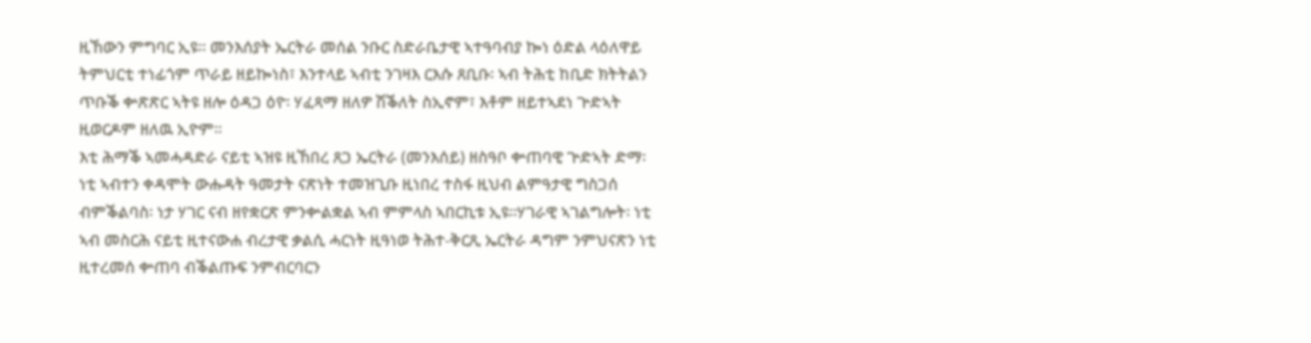ዚኸውን ምግባር ኢዩ። መንእሰያት ኤርትራ መሰል ንቡር ስድራቤታዊ ኣተዓባብያ ኰነ ዕድል ላዕለዋይ ትምህርቲ ተነፊጎም ጥራይ ዘይኰነስ፣ እንተላይ ኣብቲ ንገዛእ ርእሱ ጸቢቡ፡ ኣብ ትሕቲ ከቢድ ክትትልን ጥቡቕ ቍጽጽር ኣትዩ ዘሎ ዕዳጋ ዕዮ፡ ሃፈጻማ ዘለዎ ሽቕለት ስኢኖም፣ እቶም ዘይተኣደነ ጕድኣት ዚወርዶም ዘለዉ ኢዮም።
እቲ ሕማቕ ኣመሓዳድራ ናይቲ ኣዝዩ ዚኸበረ ጸጋ ኤርትራ (መንእሰይ) ዘስዓቦ ቍጠባዊ ጕድኣት ድማ፡ ነቲ ኣብተን ቀዳሞት ውሑዳት ዓመታት ናጽነት ተመዝጊቡ ዚነበረ ተስፋ ዚህብ ልምዓታዊ ግስጋሰ ብምቕልባስ፡ ነታ ሃገር ናብ ዘየቋርጽ ምንቍልቋል ኣብ ምምላስ ኣበርኪቱ ኢዩ።ሃገራዊ ኣገልግሎት፡ ነቲ ኣብ መስርሕ ናይቲ ዚተናውሐ ብረታዊ ቃልሲ ሓርነት ዚዓነወ ትሕተ-ቅርጺ ኤርትራ ዳግም ንምህናጽን ነቲ ዚተረመሰ ቍጠባ ብቕልጡፍ ንምብርባርን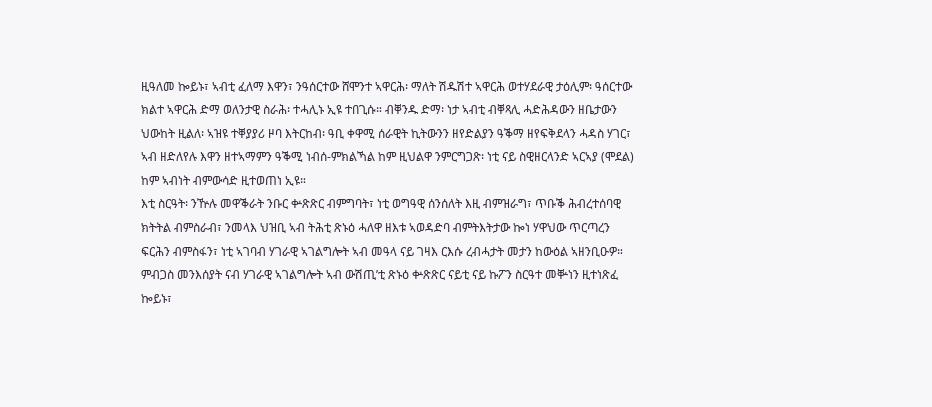ዚዓለመ ኰይኑ፣ ኣብቲ ፈለማ እዋን፣ ንዓሰርተው ሸሞንተ ኣዋርሕ፡ ማለት ሽዱሽተ ኣዋርሕ ወተሃደራዊ ታዕሊም፡ ዓሰርተው ክልተ ኣዋርሕ ድማ ወለንታዊ ስራሕ፡ ተሓሊኑ ኢዩ ተበጊሱ። ብቐንዱ ድማ፡ ነታ ኣብቲ ብቐጻሊ ሓድሕዳውን ዘቤታውን ህውከት ዚልለ፡ ኣዝዩ ተቐያያሪ ዞባ እትርከብ፡ ዓቢ ቀዋሚ ሰራዊት ኪትውንን ዘየድልያን ዓቕማ ዘየፍቅደላን ሓዳስ ሃገር፣ ኣብ ዘድለየሉ እዋን ዘተኣማምን ዓቕሚ ነብሰ-ምክልኻል ከም ዚህልዋ ንምርግጋጽ፡ ነቲ ናይ ስዊዘርላንድ ኣርኣያ (ሞደል) ከም ኣብነት ብምውሳድ ዚተወጠነ ኢዩ።
እቲ ስርዓት፡ ንዅሉ መዋቕራት ንቡር ቍጽጽር ብምግባት፣ ነቲ ወግዓዊ ሰንሰለት እዚ ብምዝራግ፣ ጥቡቕ ሕብረተሰባዊ ክትትል ብምስራብ፣ ንመላእ ህዝቢ ኣብ ትሕቲ ጽኑዕ ሓለዋ ዘእቱ ኣወዳድባ ብምትእትታው ኰነ ሃዋህው ጥርጣረን ፍርሕን ብምስፋን፣ ነቲ ኣገባብ ሃገራዊ ኣገልግሎት ኣብ መዓላ ናይ ገዛእ ርእሱ ረብሓታት መታን ከውዕል ኣዘንቢዑዎ። ምብጋስ መንእሰያት ናብ ሃገራዊ ኣገልግሎት ኣብ ውሽጢ’ቲ ጽኑዕ ቍጽጽር ናይቲ ናይ ኩፖን ስርዓተ መቝነን ዚተነጽፈ ኰይኑ፣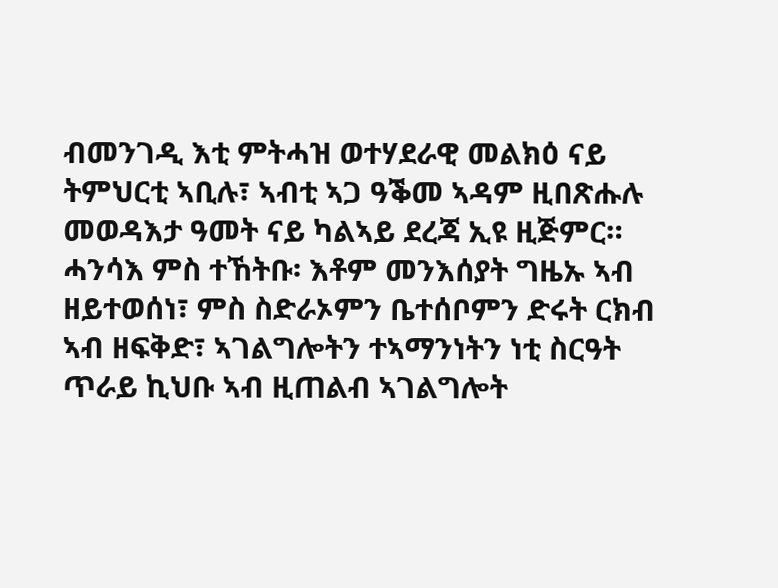ብመንገዲ እቲ ምትሓዝ ወተሃደራዊ መልክዕ ናይ ትምህርቲ ኣቢሉ፣ ኣብቲ ኣጋ ዓቕመ ኣዳም ዚበጽሑሉ መወዳእታ ዓመት ናይ ካልኣይ ደረጃ ኢዩ ዚጅምር። ሓንሳእ ምስ ተኸትቡ፡ እቶም መንእሰያት ግዜኡ ኣብ ዘይተወሰነ፣ ምስ ስድራኦምን ቤተሰቦምን ድሩት ርክብ ኣብ ዘፍቅድ፣ ኣገልግሎትን ተኣማንነትን ነቲ ስርዓት ጥራይ ኪህቡ ኣብ ዚጠልብ ኣገልግሎት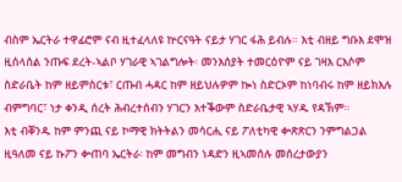ብስም ኤርትራ ተዋፊሮም ናብ ዚተፈላለዩ ኵርናዓት ናይታ ሃገር ፋሕ ይብሉ። እቲ ብዘይ ግቡእ ደሞዝ ዚሰላሰል ንጡፍ ደረት-ኣልቦ ሃገራዊ ኣገልግሎት፡ መንእሰያት ተመርዕዮም ናይ ገዛእ ርእሶም ስድራቤት ከም ዘይምስርቱ፣ ርጡብ ሓዳር ከም ዘይህሉዎም ኰነ ስድርኦም ከነባብሩ ከም ዘይክእሉ ብምግባር፣ ነታ ቀንዲ ሰረት ሕብረተሰብን ሃገርን እተቕውም ስድራቤታዊ ኣሃዱ የዳኽም።
እቲ ብቐንዱ ከም ምንጪ ናይ ኮማዊ ክትትልን መሳርሒ ናይ ፖለቲካዊ ቍጽጽርን ንምግልጋል ዚዓለመ ናይ ኩፖን ቍጠባ ኤርትራ፡ ከም መግብን ነዳድን ዚኣመሰሉ መሰረታውያን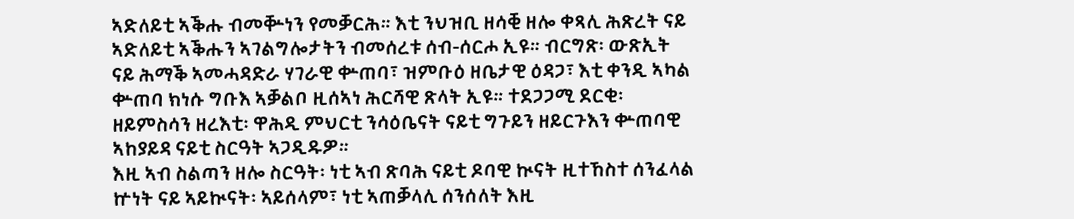ኣድለይቲ ኣቕሑ ብመቝነን የመቓርሕ። እቲ ንህዝቢ ዘሳቒ ዘሎ ቀጻሊ ሕጽረት ናይ ኣድለይቲ ኣቕሑን ኣገልግሎታትን ብመሰረቱ ሰብ-ሰርሖ ኢዩ። ብርግጽ፡ ውጽኢት ናይ ሕማቕ ኣመሓዳድራ ሃገራዊ ቍጠባ፣ ዝምቡዕ ዘቤታዊ ዕዳጋ፣ እቲ ቀንዲ ኣካል ቍጠባ ክነሱ ግቡእ ኣቓልቦ ዚሰኣነ ሕርሻዊ ጽላት ኢዩ። ተደጋጋሚ ደርቂ፡ ዘይምስሳን ዘረእቲ፡ ዋሕዲ ምህርቲ ንሳዕቤናት ናይቲ ግጉይን ዘይርጉእን ቍጠባዊ ኣከያይዳ ናይቲ ስርዓት ኣጋዲዱዎ።
እዚ ኣብ ስልጣን ዘሎ ስርዓት፡ ነቲ ኣብ ጽባሕ ናይቲ ዶባዊ ኲናት ዚተኸስተ ሰንፈላል ኵነት ናይ ኣይኲናት፡ ኣይሰላም፣ ነቲ ኣጠቓላሊ ሰንሰለት እዚ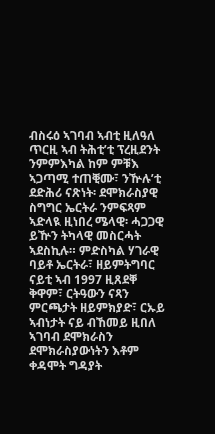ብስሩዕ ኣገባብ ኣብቲ ዚለዓለ ጥርዚ ኣብ ትሕቲ’ቲ ፕረዚደንት ንምምእካል ከም ምቹእ ኣጋጣሚ ተጠቒሙ፣ ንዅሉ’ቲ ደድሕሪ ናጽነት፡ ደሞክራስያዊ ስግግር ኤርትራ ንምፍጻም ኣድላዪ ዚነበረ ሜላዊ፡ ሓጋጋዊ ይዅን ትካላዊ መስርሓት ኣደስኪሉ። ምድስካል ሃገራዊ ባይቶ ኤርትራ፣ ዘይምትግባር ናይቲ ኣብ 1997 ዚጸደቐ ቅዋም፣ ርትዓውን ናጻን ምርጫታት ዘይምክያድ፣ ርኡይ ኣብነታት ናይ ብኸመይ ዚበለ ኣገባብ ደሞክራስን ደሞክራስያውነትን እቶም ቀዳሞት ግዳያት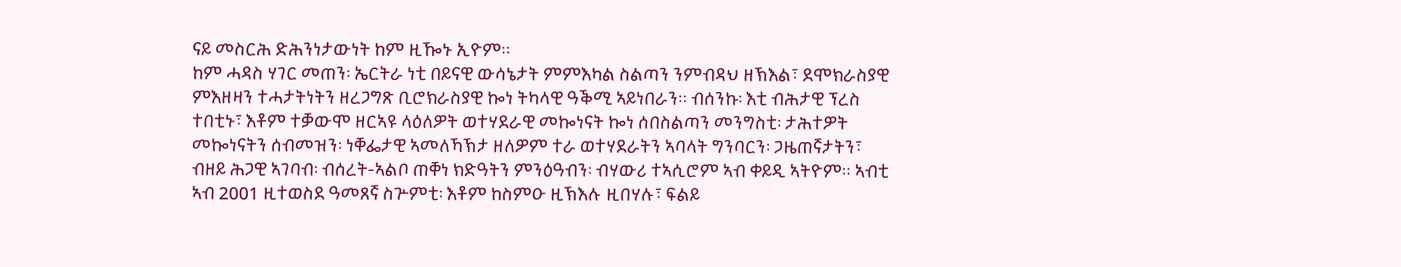ናይ መስርሕ ድሕንነታውነት ከም ዚዀኑ ኢዮም።
ከም ሓዳስ ሃገር መጠን፡ ኤርትራ ነቲ በይናዊ ውሳኔታት ምምእካል ስልጣን ንምብዳህ ዘኽእል፣ ደሞክራስያዊ ምእዘዛን ተሓታትነትን ዘረጋግጽ ቢሮክራስያዊ ኰነ ትካላዊ ዓቕሚ ኣይነበራን። ብሰንኩ፡ እቲ ብሕታዊ ፕረስ ተበቲኑ፣ እቶም ተቓውሞ ዘርኣዩ ላዕለዎት ወተሃደራዊ መኰነናት ኰነ ሰበስልጣን መንግስቲ፡ ታሕተዎት መኰነናትን ሰብመዝን፡ ነቐፌታዊ ኣመለኻኽታ ዘለዎም ተራ ወተሃደራትን ኣባላት ግንባርን፡ ጋዜጠኛታትን፣ ብዘይ ሕጋዊ ኣገባብ፡ ብሰረት-ኣልቦ ጠቐነ ክድዓትን ምንዕዓብን፡ ብሃውሪ ተኣሲሮም ኣብ ቀይዲ ኣትዮም። ኣብቲ ኣብ 2001 ዚተወስደ ዓመጸኛ ስጕምቲ፡ እቶም ከስምዑ ዚኽእሉ ዚበሃሉ፣ ፍልይ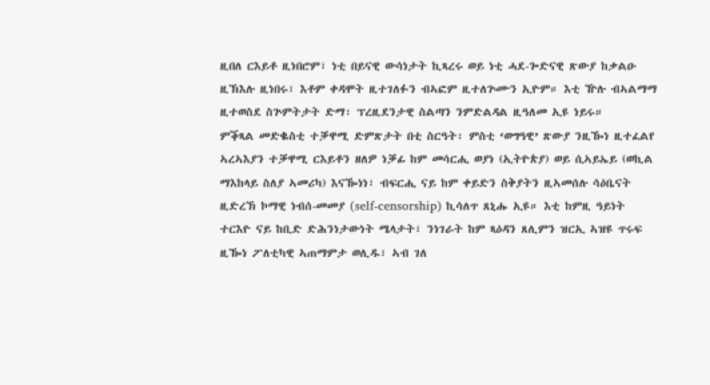ዚበለ ርእይቶ ዚነበሮም፣ ነቲ በይናዊ ውሳነታት ኪጻረሩ ወይ ነቲ ሓደ-ጐድናዊ ጽውያ ከቃልዑ ዚኽእሉ ዚነበሩ፣ እቶም ቀዳሞት ዚተገለፉን ብኣፎም ዚተለጕሙን ኢዮም። እቲ ዅሉ ብኣልማማ ዚተወስደ ስጕምትታት ድማ፡ ፕረዚደንታዊ ስልጣን ንምድልዳል ዚዓለመ ኢዩ ነይሩ።
ምቕጻል መድቈስቲ ተቓዋሚ ድምጽታት በቲ ስርዓት፡ ምስቲ ‘ወግዓዊ’ ጽውያ ንዚዀነ ዚተፈልየ ኣረኣእያን ተቓዋሚ ርእይቶን ዘለዎ ነቓፊ ከም መሳርሒ ወያነ (ኢትዮጵያ) ወይ ሲኣይኤይ (ወኪል ማእከላይ ስለያ ኣመሪካ) እናዀነነ፣ ብፍርሒ ናይ ከም ቀይድን ስቅያትን ዚኣመሰሉ ሳዕቤናት ዚድረኽ ኮማዊ ነብሰ-መመያ (self-censorship) ኪሳለጥ ጸኒሑ ኢዩ። እቲ ከምዚ ዓይነት ተርእዮ ናይ ከቢድ ድሕንነታውነት ሜላታት፣ ንነገራት ከም ጻዕዳን ጸሊምን ዝርኢ ኣዝዩ ጥሩፍ ዚዀነ ፖለቲካዊ ኣጠማምታ ወሊዱ፣ ኣብ ገለ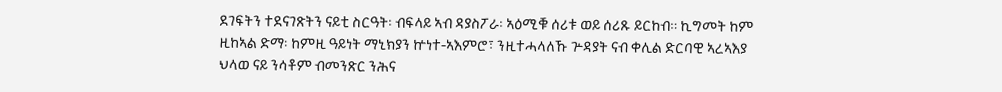ደገፍትን ተደናገጽትን ናይቲ ስርዓት፡ ብፍላይ ኣብ ዳያስፖራ፡ ኣዕሚቑ ሰሪቱ ወይ ሰሪጹ ይርከብ። ኪግመት ከም ዚከኣል ድማ፡ ከምዚ ዓይነት ማኒክያን ኵነተ-ኣእምሮ፣ ንዚተሓላለኹ ጕዳያት ናብ ቀሊል ድርባዊ ኣረኣእያ ህላወ ናይ ንሳቶም ብመንጽር ንሕና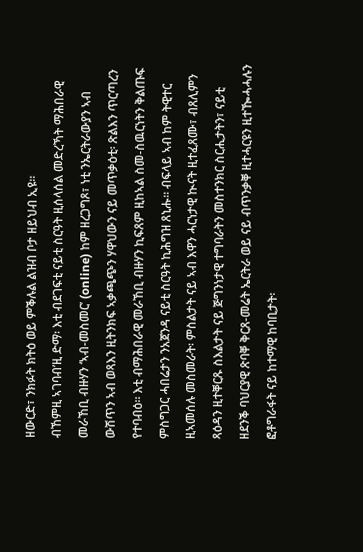ዘውርድ፣ ንክፉት ክትዕ ወይ ምቕሉል ልዝብ ቦታ ዘይህብ ኢዩ።
ብኸምዚ ኣገባብ’ዚ ድማ፡ እቲ ብደገፍቲ ናይቲ ስርዓት ዚሰላሰል መድረኻት ማሕበራዊ መራኸቢ ብዙሃን ‘ኣብ-መስመር’ (online) ከም ዘረጋግጾ፣ ነቲ ንኤርትራውያን ኣብ ውሽጥን ኣብ ወጻእን ዚትንክፍ ኣቃጫጭን ሃዋህውን ናይ መጥቃዕቲ፡ ጽልእን ጥርጣረን የተባብዕ። እቲ ብማሕበራዊ መራኸቢ ብዙሃን ኪፍጸም ዚከኣል ስመ-ስዉርነትን ቅልጡፍ ምስግጋር ሓበሬታን ንአጀንዳ ናይቲ ስርዓት ኪሕግዝ ጸኒሑ። ብፍላይ ኣብ ከም ትዊተር ዚኣመሰሉ መስመራት፡ ምስልታት ናይ ኣብ እዋን ሓርነታዊ ኲናት ዚተፈጸሙ፣ ብጸሊምን ጻዕዳን ዚተቐርጹ ስእልታት ናይ ጅግንነታዊ ተግባራትን መስተንክር ስርሒታትን፣ ናይቲ ዘደንቕ ባህርያዊ ጽባቐ ቅርጸ-መሬት ኤርትራ ወይ ናይ ብጥንቃቐ ዚተሓርዩን ዚተዀሓሓሉን ፎቶግራፋት ናይ ከተማዊ ከባቢታት፡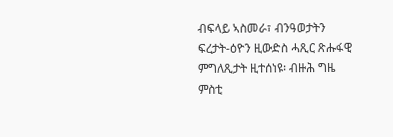ብፍላይ ኣስመራ፣ ብንዓወታትን ፍረታት-ዕዮን ዚውድስ ሓጺር ጽሑፋዊ ምግለጺታት ዚተሰነዩ፡ ብዙሕ ግዜ ምስቲ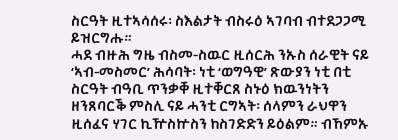ስርዓት ዚተኣሳሰሩ፡ ስእልታት ብስሩዕ ኣገባብ ብተደጋጋሚ ይዝርግሑ።
ሓደ ብዙሕ ግዜ ብስመ-ስዉር ዚሰርሕ ንኡስ ሰራዊት ናይ ‘ኣብ-መስመር’ ሕሳባት፡ ነቲ ‘ወግዓዊ’ ጽውያን ነቲ በቲ ስርዓት ብዓቢ ጥንቃቐ ዚተቐርጸ ስኑዕ ክዉንነትን ዘንጸባርቕ ምስሊ ናይ ሓንቲ ርግኣት፡ ሰላምን ራህዋን ዚሰፈና ሃገር ኪዅስኵስን ከስገድድን ይዕልም። ብኸምኡ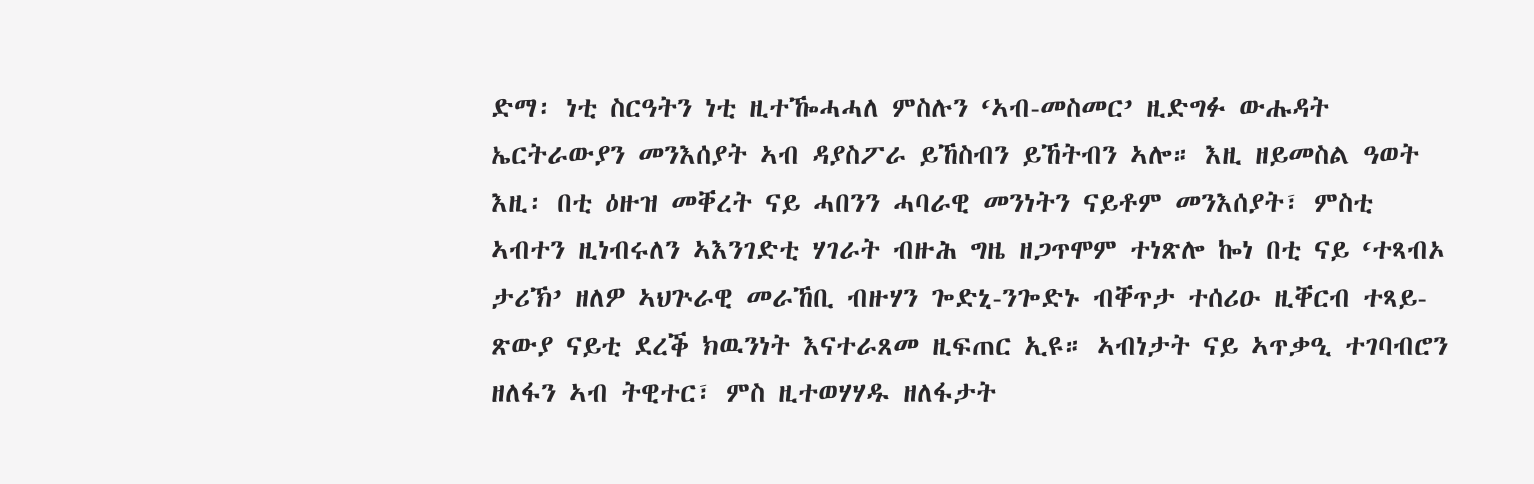ድማ፡ ነቲ ስርዓትን ነቲ ዚተዀሓሓለ ምስሉን ‘ኣብ-መስመር’ ዚድግፉ ውሑዳት ኤርትራውያን መንእሰያት ኣብ ዳያስፖራ ይኸስብን ይኸትብን ኣሎ። እዚ ዘይመስል ዓወት እዚ፡ በቲ ዕዙዝ መቐረት ናይ ሓበንን ሓባራዊ መንነትን ናይቶም መንእሰያት፣ ምስቲ ኣብተን ዚነብሩለን ኣእንገድቲ ሃገራት ብዙሕ ግዜ ዘጋጥሞም ተነጽሎ ኰነ በቲ ናይ ‘ተጻብኦ ታሪኽ’ ዘለዎ ኣህጕራዊ መራኸቢ ብዙሃን ጐድኒ-ንጐድኑ ብቐጥታ ተሰሪዑ ዚቐርብ ተጻይ-ጽውያ ናይቲ ደረቕ ክዉንነት እናተራጸመ ዚፍጠር ኢዩ። ኣብነታት ናይ ኣጥቃዒ ተገባብሮን ዘለፋን ኣብ ትዊተር፣ ምስ ዚተወሃሃዱ ዘለፋታት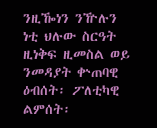ንዚዀነን ንዅሉን ነቲ ህሉው ስርዓት ዚነቅፍ ዚመስል ወይ ንመዳያት ቍጠባዊ ዕብሰት፡ ፖለቲካዊ ልምሰት፡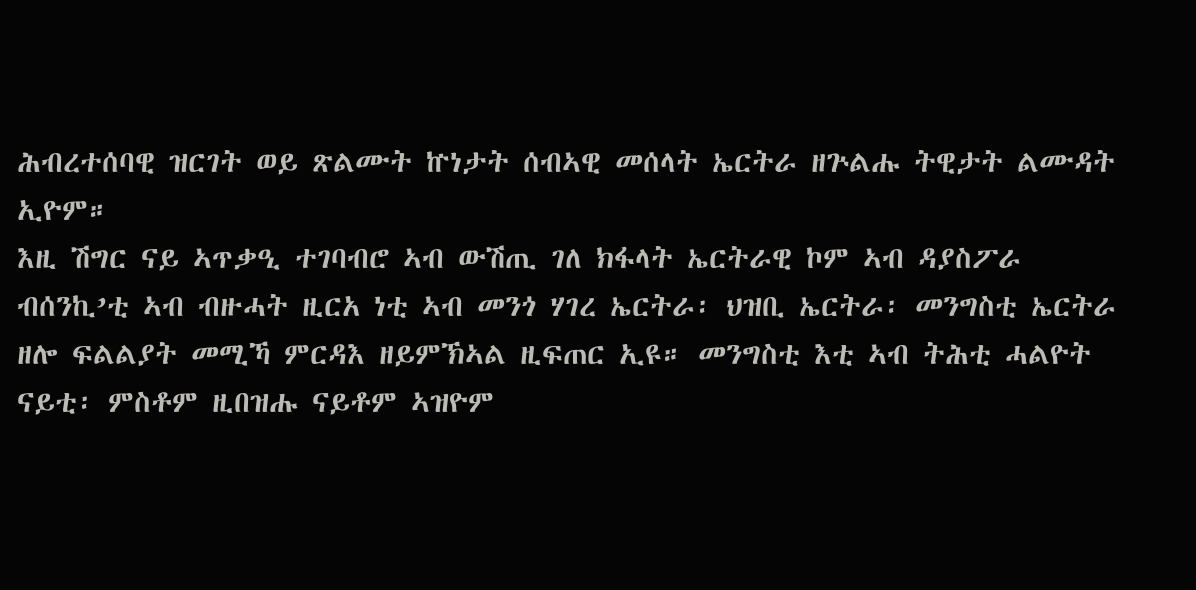ሕብረተሰባዊ ዝርገት ወይ ጽልሙት ኵነታት ሰብኣዊ መሰላት ኤርትራ ዘጕልሑ ትዊታት ልሙዳት ኢዮም።
እዚ ሽግር ናይ ኣጥቃዒ ተገባብሮ ኣብ ውሽጢ ገለ ክፋላት ኤርትራዊ ኮም ኣብ ዳያስፖራ ብሰንኪ’ቲ ኣብ ብዙሓት ዚርአ ነቲ ኣብ መንጎ ሃገረ ኤርትራ፡ ህዝቢ ኤርትራ፡ መንግስቲ ኤርትራ ዘሎ ፍልልያት መሚኻ ምርዳእ ዘይምኽኣል ዚፍጠር ኢዩ። መንግስቲ እቲ ኣብ ትሕቲ ሓልዮት ናይቲ፡ ምስቶም ዚበዝሑ ናይቶም ኣዝዮም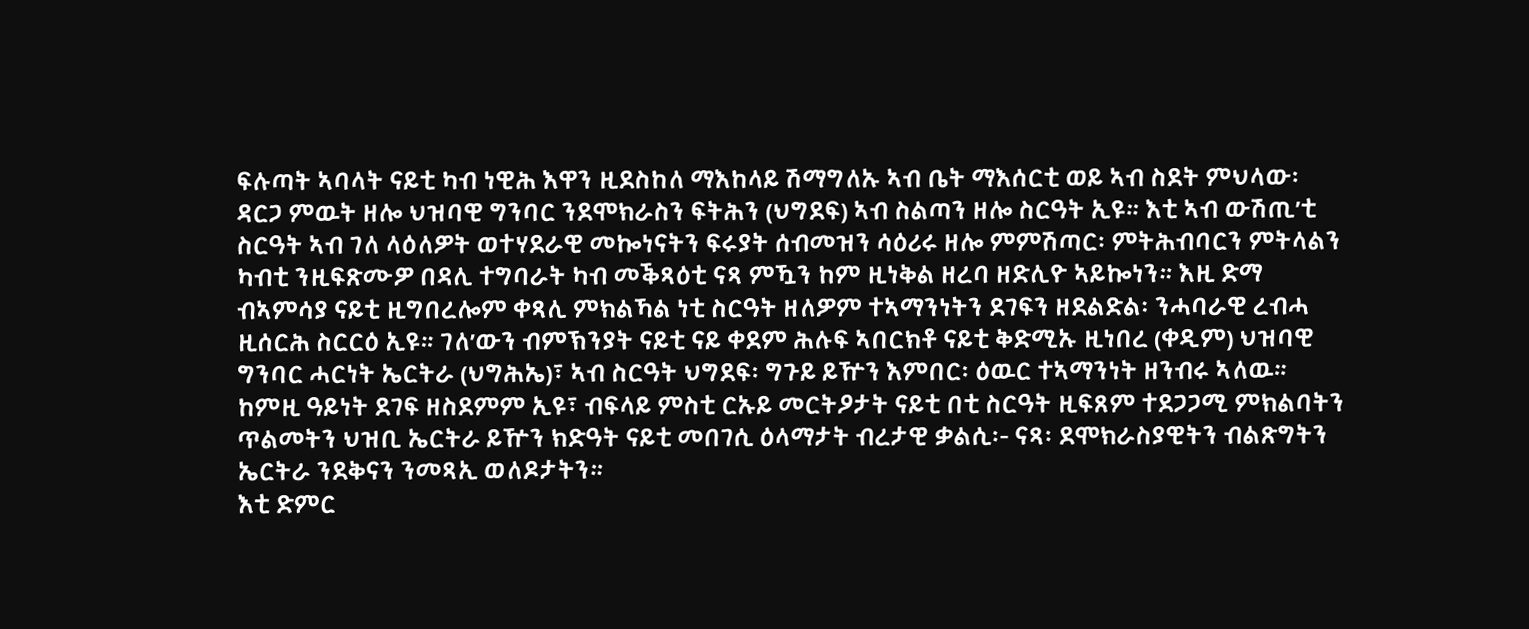ፍሉጣት ኣባላት ናይቲ ካብ ነዊሕ እዋን ዚደስከለ ማእከላይ ሽማግለኡ ኣብ ቤት ማእሰርቲ ወይ ኣብ ስደት ምህላው፡ ዳርጋ ምዉት ዘሎ ህዝባዊ ግንባር ንደሞክራስን ፍትሕን (ህግደፍ) ኣብ ስልጣን ዘሎ ስርዓት ኢዩ። እቲ ኣብ ውሽጢ’ቲ ስርዓት ኣብ ገለ ላዕለዎት ወተሃደራዊ መኰነናትን ፍሩያት ሰብመዝን ሳዕሪሩ ዘሎ ምምሽጣር፡ ምትሕብባርን ምትላልን ካብቲ ንዚፍጽሙዎ በዳሊ ተግባራት ካብ መቕጻዕቲ ናጻ ምዃን ከም ዚነቅል ዘረባ ዘድሊዮ ኣይኰነን። እዚ ድማ ብኣምሳያ ናይቲ ዚግበረሎም ቀጻሊ ምክልኻል ነቲ ስርዓት ዘለዎም ተኣማንነትን ደገፍን ዘደልድል፡ ንሓባራዊ ረብሓ ዚሰርሕ ስርርዕ ኢዩ። ገለ’ውን ብምኽንያት ናይቲ ናይ ቀደም ሕሉፍ ኣበርክቶ ናይቲ ቅድሚኡ ዚነበረ (ቀዲም) ህዝባዊ ግንባር ሓርነት ኤርትራ (ህግሕኤ)፣ ኣብ ስርዓት ህግደፍ፡ ግጉይ ይዅን እምበር፡ ዕዉር ተኣማንነት ዘንብሩ ኣለዉ። ከምዚ ዓይነት ደገፍ ዘስደምም ኢዩ፣ ብፍላይ ምስቲ ርኡይ መርትዖታት ናይቲ በቲ ስርዓት ዚፍጸም ተደጋጋሚ ምክልባትን ጥልመትን ህዝቢ ኤርትራ ይዅን ክድዓት ናይቲ መበገሲ ዕላማታት ብረታዊ ቃልሲ፡- ናጻ፡ ደሞክራስያዊትን ብልጽግትን ኤርትራ ንደቅናን ንመጻኢ ወለዶታትን።
እቲ ድምር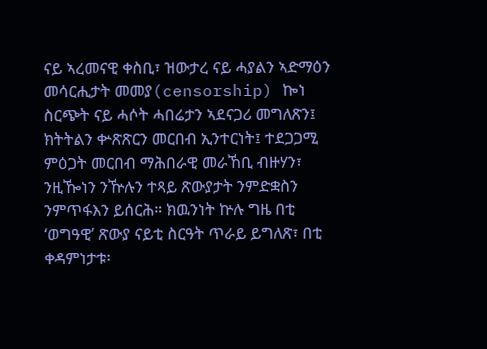ናይ ኣረመናዊ ቀስቢ፣ ዝውታረ ናይ ሓያልን ኣድማዕን መሳርሒታት መመያ(censorship) ኰነ ስርጭት ናይ ሓሶት ሓበሬታን ኣደናጋሪ መግለጽን፤ ክትትልን ቍጽጽርን መርበብ ኢንተርነት፤ ተደጋጋሚ ምዕጋት መርበብ ማሕበራዊ መራኸቢ ብዙሃን፣ ንዚዀነን ንዅሉን ተጻይ ጽውያታት ንምድቋስን ንምጥፋእን ይሰርሕ። ክዉንነት ኵሉ ግዜ በቲ ‘ወግዓዊ’ ጽውያ ናይቲ ስርዓት ጥራይ ይግለጽ፣ በቲ ቀዳምነታቱ፡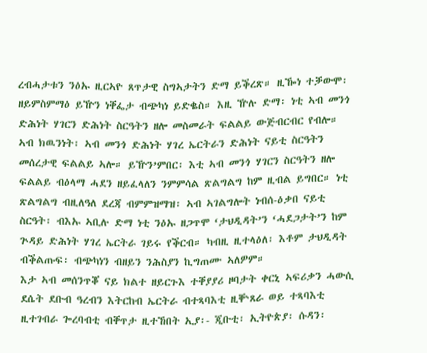ረብሓታቱን ንዕኡ ዚርኣዮ ጸጥታዊ ስግኣታትን ድማ ይቕረጽ። ዚዀነ ተቓውሞ፡ ዘይምስምማዕ ይዅን ነቐፌታ ብጭካነ ይድቈስ። እዚ ዅሉ ድማ፡ ነቲ ኣብ መንጎ ድሕነት ሃገርን ድሕነት ስርዓትን ዘሎ መስመራት ፍልልይ ውጅብርብር የብሎ።
ኣብ ክዉንነት፡ ኣብ መንጎ ድሕነት ሃገረ ኤርትራን ድሕነት ናይቲ ስርዓትን መሰረታዊ ፍልልይ ኣሎ። ይዅን’ምበር፡ እቲ ኣብ መንጎ ሃገርን ስርዓትን ዘሎ ፍልልይ ብዕላማ ሓደን ዘይፈላለን ንምምሳል ጽልግልግ ከም ዚብል ይግበር። ነቲ ጽልግልግ ብዚለዓለ ደረጃ ብምምዝማዝ፡ ኣብ ኣገልግሎት ነብሰ-ዕቃበ ናይቲ ስርዓት፡ ብእኡ ኣቢሉ ድማ ነቲ ንዕኡ ዘጋጥሞ ‘ታህዲዳት’ን ‘ሓደጋታት’ን ከም ጕዳይ ድሕነት ሃገረ ኤርትራ ገይሩ የቕርብ። ካብዚ ዚተላዕለ፡ እቶም ታህዲዳት ብቕልጡፍ፡ ብጭካነን ብዘይን ንሕስያን ኪግጠሙ ኣለዎም።
እታ ኣብ መሰንጥቖ ናይ ክልተ ዘይርጉእ ተቐያያሪ ዞባታት ቀርኒ ኣፍሪቃን ሓውሲ ደሴት ደቡብ ዓረብን እትርከብ ኤርትራ ብተጻባእቲ ዚቝጸራ ወይ ተጻባእቲ ዚተገብራ ጐረባብቲ ብቐጥታ ዚተኸበት ኢያ፡- ጂቡቲ፡ ኢትዮጵያ፡ ሱዳን፡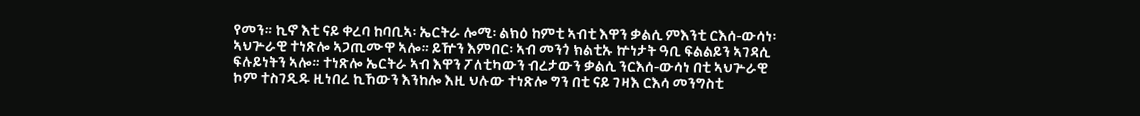የመን። ኪኖ እቲ ናይ ቀረባ ከባቢኣ፡ ኤርትራ ሎሚ፡ ልክዕ ከምቲ ኣብቲ እዋን ቃልሲ ምእንቲ ርእሰ-ውሳነ፡ ኣህጕራዊ ተነጽሎ ኣጋጢሙዋ ኣሎ። ይዅን እምበር፡ ኣብ መንጎ ክልቲኡ ኵነታት ዓቢ ፍልልይን ኣገዳሲ ፍሉይነትን ኣሎ። ተነጽሎ ኤርትራ ኣብ እዋን ፖለቲካውን ብረታውን ቃልሲ ንርእሰ-ውሳነ በቲ ኣህጕራዊ ኮም ተስገዲዱ ዚነበረ ኪኸውን እንከሎ እዚ ህሉው ተነጽሎ ግን በቲ ናይ ገዛእ ርእሳ መንግስቲ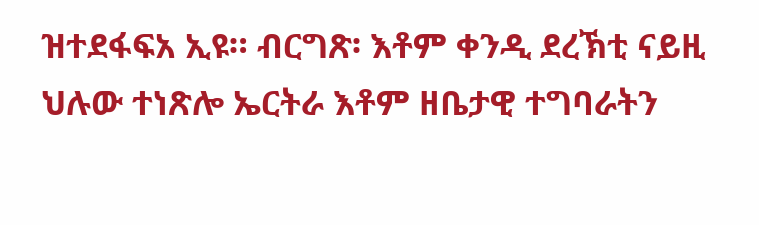ዝተደፋፍአ ኢዩ። ብርግጽ፡ እቶም ቀንዲ ደረኽቲ ናይዚ ህሉው ተነጽሎ ኤርትራ እቶም ዘቤታዊ ተግባራትን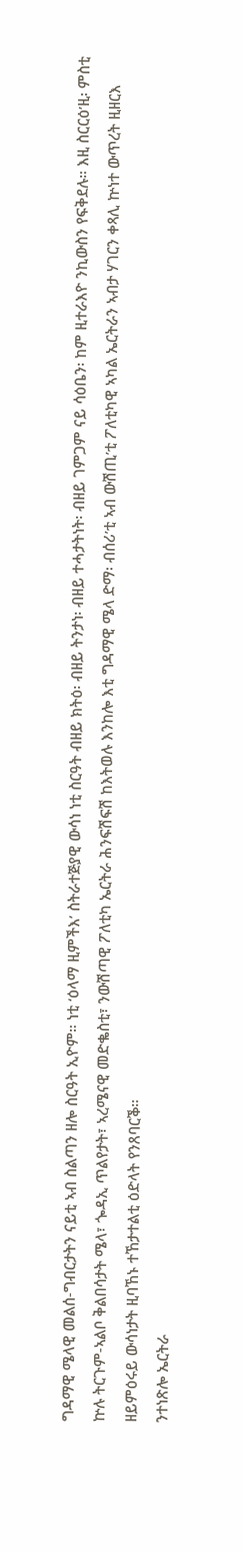ግዳማዊ ሜላዊ መልሰ-ግብርታትን ናይቲ ኣብ ስልጣን ዘሎ ስርዓት ኢዮም። ነቲ ‘ዕላማ ዚምችእ’ ስትራተጅያዊ ውሳነ ነቲ ስርዓት ብዘይ ክትዕ፡ ብዘይ ትንታነ፡ ብዘይ ተሓታትነት፡ ብዘይ ገምጋም ናይ ሳዕቤን፡ ከም ዚተራእዮ ንኪውስን የፍቅደሉ። እዚ ስርርዕ’ዚ፡ ምስቲ ኵሉ ትርጉም-ኣልቦ ቅልበሳታት ሜላ፣ ጐዳኢ ጥልየታት፣ ኣረሜናዊ መድቈስቲ፣ ንውሽጣዊ ፖለቲካ ኤርትራ ሕንፍሽፍሽ ከእትወሉ እንከሎ እቲ ግዳማዊ ሜላ ድማ፡ ብሰሪ’ቲ ኣብ ውሽጢ’ቲ ፖለቲካዊ ኣካል ኤርትራን ኣብታ ሃገርን ቀጻሊ ኵነተ ውጥረት ዚዘርእ ዘይምዕሩይ ውሳነታት ዚባኸኑ ተኸታተልቲ ዕድላት የንጸባርቕ።
ንተነጽሎ ኤርትራ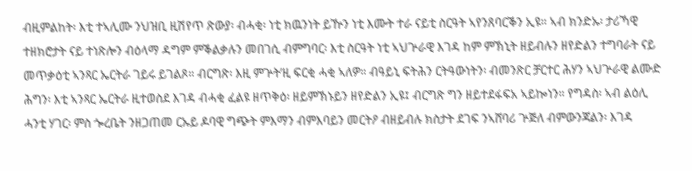ብዚምልከት፡ እቲ ተኣሊሙ ንህዝቢ ዚሽየጥ ጽውያ፡ ብሓቂ፡ ነቲ ክዉንነት ይዅን ነቲ እሙት ተራ ናይቲ ስርዓት ኣየንጸባርቕን ኢዩ። ኣብ ክንድኡ፡ ታሪኻዊ ተዘክሮታት ናይ ተነጽሎን ብዕላማ ዳግም ምቕልቃሉን መበገሲ ብምግባር፡ እቲ ስርዓት ነቲ ኣህጕራዊ እገዳ ከም ምኽኒት ዘይብሉን ዘየድልን ተግባራት ናይ መጥቃዕቲ ኣንጻር ኤርትራ ገይሩ ይገልጾ። ብርግጽ፡ እዚ ምጕት’ዚ ፍርቂ ሓቂ ኣለዎ። ብዓይኒ ፍትሕን ርትዓውነትን፡ ብመንጽር ቻርተር ሕሃን ኣህጕራዊ ልሙድ ሕግን፡ እቲ ኣንጻር ኤርትራ ዚተወስደ እገዳ ብሓቂ ፈልዩ ዘጥቅዕ፡ ዘይምኽኑይን ዘየድልን ኢዩ፤ ብርግጽ ግን ዘይተደፋፍአ ኣይኰነን። የግዳስ፡ ኣብ ልዕሊ ሓንቲ ሃገር፡ ምስ ጐረቤት ንዘጋጠመ ርኡይ ዶባዊ ግጭት ምእማን ብምእባይን መርትዖ ብዘይብሉ ክስታት ደገፍ ንኣሸባሪ ጕጅለ ብምውንጃልን፡ እገዳ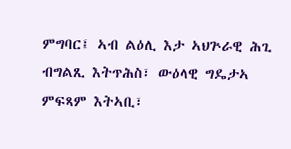ምግባር፤ ኣብ ልዕሊ እታ ኣህጕራዊ ሕጊ ብግልጺ እትጥሕስ፣ ውዕላዊ ግዴታኣ ምፍጻም እትኣቢ፣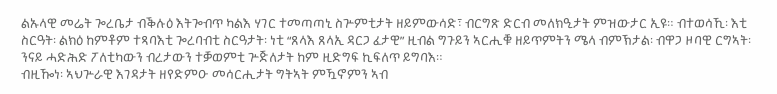ልኡላዊ መሬት ጐረቤታ ብቕሉዕ እትጐብጥ ካልእ ሃገር ተመጣጣኒ ስጕምቲታት ዘይምውሳድ፣ ብርግጽ ድርብ መለክዒታት ምዝውታር ኢዩ። ብተወሳኺ፡ እቲ ስርዓት፡ ልክዕ ከምቶም ተጻባእቲ ጐረባብቲ ስርዓታት፡ ነቲ “ጸላእ ጸላኢ ዳርጋ ፈታዊ” ዚብል ግጉይን ኣርሒቑ ዘይጥምትን ሜላ ብምኽታል፡ ብዋጋ ዞባዊ ርግኣት፡ ንናይ ሓድሕድ ፖለቲካውን ብረታውን ተቓወምቲ ጕጅለታት ከም ዚድግፍ ኪፍለጥ ይግባእ።
ብዚዀነ፡ ኣህጕራዊ እገዳታት ዘየድምዑ መሳርሒታት ግትኣት ምዃኖምን ኣብ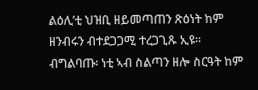ልዕሊ’ቲ ህዝቢ ዘይመጣጠን ጽዕነት ከም ዘንብሩን ብተደጋጋሚ ተረጋጊጹ ኢዩ። ብግልባጡ፡ ነቲ ኣብ ስልጣን ዘሎ ስርዓት ከም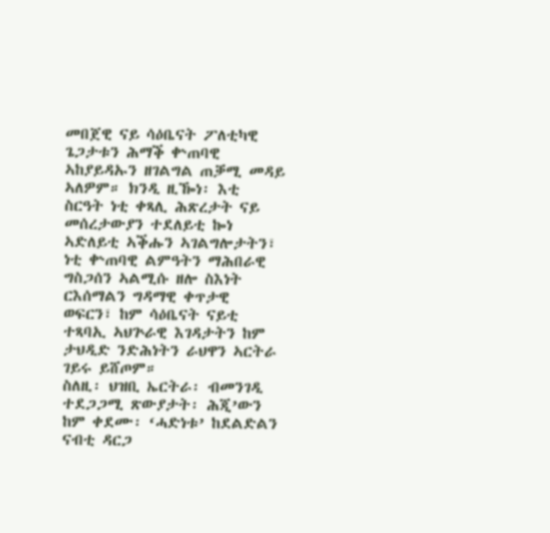መበጀዊ ናይ ሳዕቤናት ፖለቲካዊ ጌጋታቱን ሕማቕ ቍጠባዊ ኣከያይዳኡን ዘገልግል ጠቓሚ መዳይ ኣለዎም። ክንዲ ዚዀነ፡ እቲ ስርዓት ነቲ ቀጻሊ ሕጽረታት ናይ መሰረታውያን ተደለይቲ ኰነ ኣድለይቲ ኣቕሑን ኣገልግሎታትን፣ ነቲ ቍጠባዊ ልምዓትን ማሕበራዊ ግስጋሰን ኣልሚሱ ዘሎ ስእነት ርእሰማልን ግዳማዊ ቀጥታዊ ወፍርን፣ ከም ሳዕቤናት ናይቲ ተጻባኢ ኣህጕራዊ እገዳታትን ከም ታህዲድ ንድሕነትን ራህዋን ኣርትራ ገይሩ ይሸጦም።
ስለዚ፡ ህዝቢ ኤርትራ፡ ብመንገዲ ተደጋጋሚ ጽውያታት፡ ሕጂ’ውን ከም ቀደሙ፡ ‘ሓድነቱ’ ከደልድልን ናብቲ ዳርጋ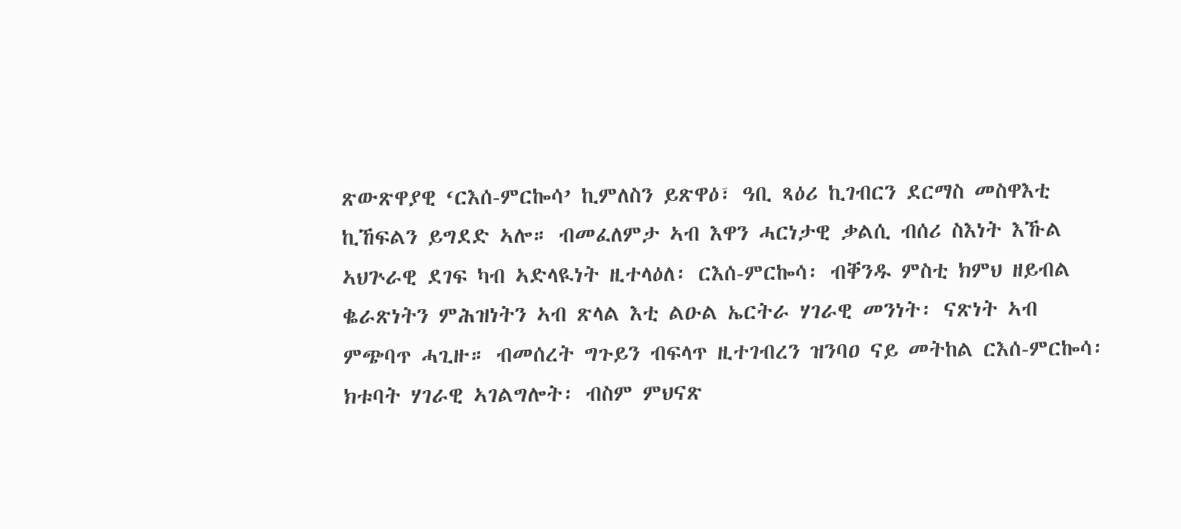ጽውጽዋያዊ ‘ርእሰ-ምርኰሳ’ ኪምለስን ይጽዋዕ፣ ዓቢ ጻዕሪ ኪገብርን ደርማስ መስዋእቲ ኪኸፍልን ይግደድ ኣሎ። ብመፈለምታ ኣብ እዋን ሓርነታዊ ቃልሲ ብሰሪ ስእነት እኹል ኣህጕራዊ ደገፍ ካብ ኣድላዪነት ዚተላዕለ፡ ርእሰ-ምርኰሳ፡ ብቐንዱ ምስቲ ክምህ ዘይብል ቈራጽነትን ምሕዝነትን ኣብ ጽላል እቲ ልዑል ኤርትራ ሃገራዊ መንነት፡ ናጽነት ኣብ ምጭባጥ ሓጊዙ። ብመሰረት ግጉይን ብፍላጥ ዚተገብረን ዝንባዐ ናይ መትከል ርእሰ-ምርኰሳ፡ ክቱባት ሃገራዊ ኣገልግሎት፡ ብስም ምህናጽ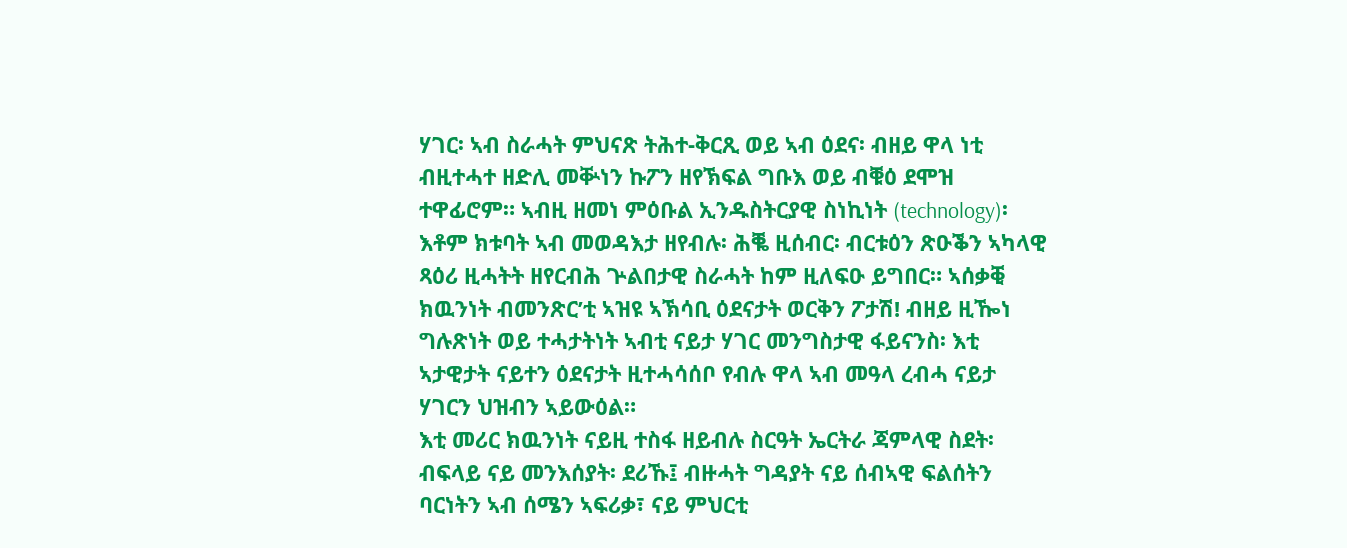ሃገር፡ ኣብ ስራሓት ምህናጽ ትሕተ-ቅርጺ ወይ ኣብ ዕደና፡ ብዘይ ዋላ ነቲ ብዚተሓተ ዘድሊ መቝነን ኩፖን ዘየኽፍል ግቡእ ወይ ብቑዕ ደሞዝ ተዋፊሮም። ኣብዚ ዘመነ ምዕቡል ኢንዱስትርያዊ ስነኪነት (technology)፡ እቶም ክቱባት ኣብ መወዳእታ ዘየብሉ፡ ሕቘ ዚሰብር፡ ብርቱዕን ጽዑቕን ኣካላዊ ጻዕሪ ዚሓትት ዘየርብሕ ጕልበታዊ ስራሓት ከም ዚለፍዑ ይግበር። ኣሰቃቒ ክዉንነት ብመንጽር’ቲ ኣዝዩ ኣኽሳቢ ዕደናታት ወርቅን ፖታሽ! ብዘይ ዚዀነ ግሉጽነት ወይ ተሓታትነት ኣብቲ ናይታ ሃገር መንግስታዊ ፋይናንስ፡ እቲ ኣታዊታት ናይተን ዕደናታት ዚተሓሳሰቦ የብሉ ዋላ ኣብ መዓላ ረብሓ ናይታ ሃገርን ህዝብን ኣይውዕል።
እቲ መሪር ክዉንነት ናይዚ ተስፋ ዘይብሉ ስርዓት ኤርትራ ጃምላዊ ስደት፡ ብፍላይ ናይ መንእሰያት፡ ደሪኹ፤ ብዙሓት ግዳያት ናይ ሰብኣዊ ፍልሰትን ባርነትን ኣብ ሰሜን ኣፍሪቃ፣ ናይ ምህርቲ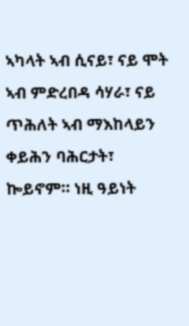ኣካላት ኣብ ሲናይ፣ ናይ ሞት ኣብ ምድረበዳ ሳሃራ፣ ናይ ጥሕለት ኣብ ማእከላይን ቀይሕን ባሕርታት፣ ኰይኖም። ነዚ ዓይነት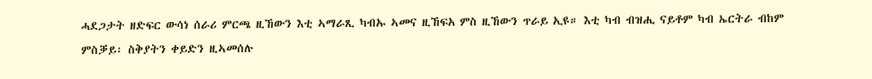ሓደጋታት ዘድፍር ውሳነ ሰራሪ ምርጫ ዚኸውን እቲ ኣማራጺ ካብኡ ኣመና ዚኸፍአ ምስ ዚኸውን ጥራይ ኢዩ። እቲ ካብ ብዝሒ ናይቶም ካብ ኤርትራ ብከም ምስቓይ፡ ስቅያትን ቀይድን ዚኣመሰሉ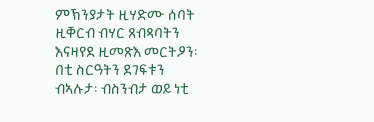ምኽንያታት ዚሃድሙ ሰባት ዚቐርብ ብሃር ጸብጻባትን እናዛየደ ዚመጽእ መርትዖን፡ በቲ ስርዓትን ደገፍቱን ብኣሉታ፡ ብስንብታ ወይ ነቲ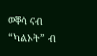ወቐሳ ናብ “ካልኦት” ብ